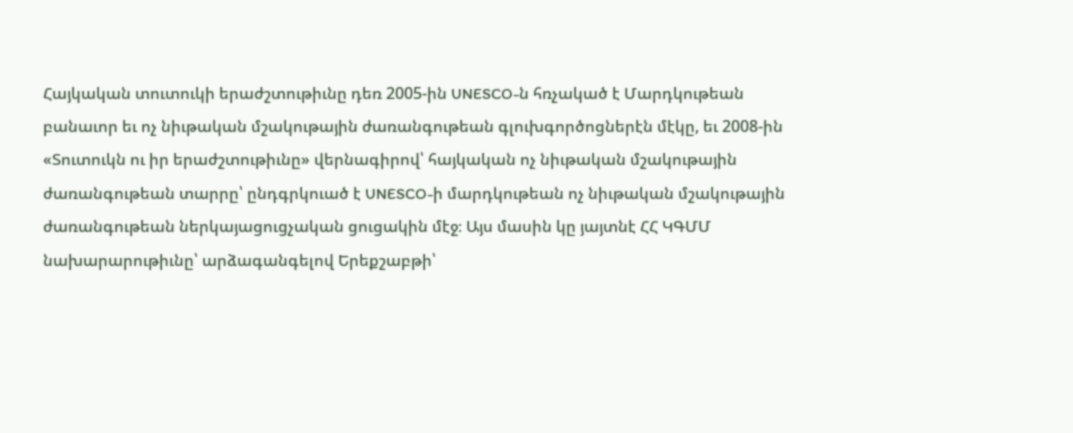Հայկական տուտուկի երաժշտութիւնը դեռ 2005-ին UNESCO-ն հռչակած է Մարդկութեան բանաւոր եւ ոչ նիւթական մշակութային ժառանգութեան գլուխգործոցներէն մէկը, եւ 2008-ին «Տուտուկն ու իր երաժշտութիւնը» վերնագիրով՝ հայկական ոչ նիւթական մշակութային ժառանգութեան տարրը՝ ընդգրկուած է UNESCO-ի մարդկութեան ոչ նիւթական մշակութային ժառանգութեան ներկայացուցչական ցուցակին մէջ։ Այս մասին կը յայտնէ ՀՀ ԿԳՄՄ նախարարութիւնը՝ արձագանգելով Երեքշաբթի՝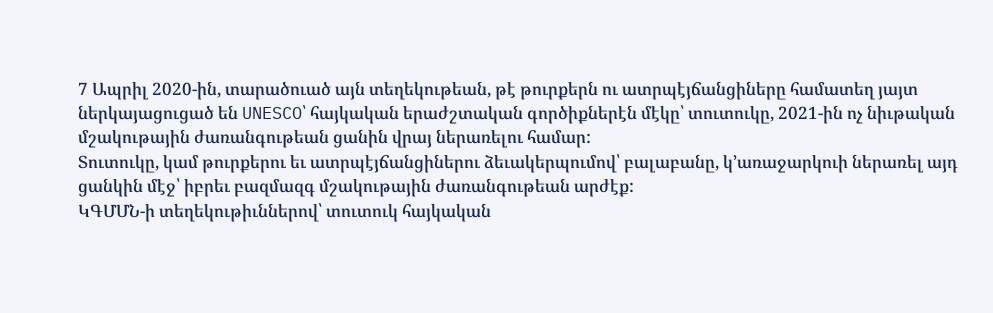7 Ապրիլ 2020-ին, տարածուած այն տեղեկութեան, թէ թուրքերն ու ատրպէյճանցիները համատեղ յայտ ներկայացուցած են UNESCO՝ հայկական երաժշտական գործիքներէն մէկը՝ տուտուկը, 2021-ին ոչ նիւթական մշակութային ժառանգութեան ցանին վրայ ներառելու համար:
Տուտուկը, կամ թուրքերու եւ ատրպէյճանցիներու ձեւակերպումով՝ բալաբանը, կ’առաջարկուի ներառել այդ ցանկին մէջ՝ իբրեւ բազմազգ մշակութային ժառանգութեան արժէք:
ԿԳՄՄՆ-ի տեղեկութիւններով՝ տուտուկ հայկական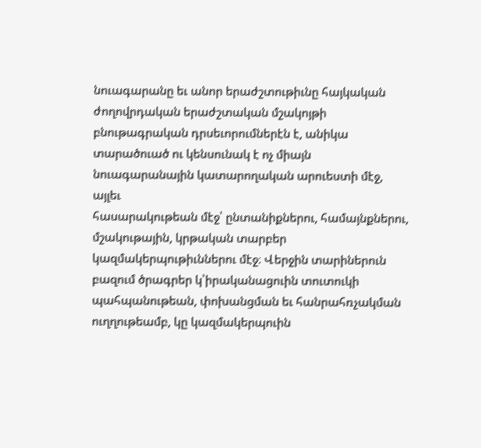նուագարանը եւ անոր երաժշտութիւնը հայկական ժողովրդական երաժշտական մշակոյթի բնութագրական դրսեւորումներէն է, անիկա տարածուած ու կենսունակ է ոչ միայն նուագարանային կատարողական արուեստի մէջ, այլեւ
հասարակութեան մէջ՝ ընտանիքներու, համայնքներու, մշակութային, կրթական տարբեր կազմակերպութիւններու մէջ։ Վերջին տարիներուն բազում ծրագրեր կ՝իրականացուին տուտուկի պահպանութեան, փոխանցման եւ հանրահռչակման ուղղութեամբ, կը կազմակերպուին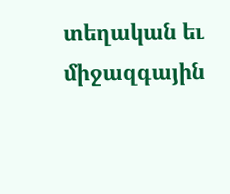տեղական եւ միջազգային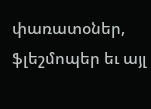փառատօներ, ֆլեշմոպեր եւ այլ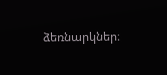ձեռնարկներ։